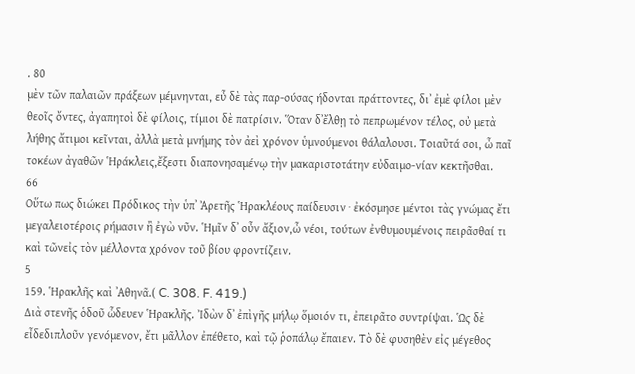. 80
μὲν τῶν παλαιῶν πράξεων μέμνηνται, εὖ δὲ τὰς παρ-ούσας ήδονται πράττοντες, δι᾿ ἐμὲ φίλοι μὲν θεοῖς ὄντες, ἀγαπητοὶ δὲ φίλοις, τίμιοι δὲ πατρίσιν. Ὅταν δ᾽ἔλθῃ τὸ πεπρωμένον τέλος, οὐ μετὰ λήθης ἄτιμοι κεῖνται, ἀλλὰ μετὰ μνήμης τὸν ἀεὶ χρόνον ὑμνούμενοι θάλαλουσι. Τοιαῦτά σοι, ὦ παῖ τοκέων ἀγαθῶν Ἡράκλεις,ἔξεστι διαπονησαμένῳ τὴν μακαριστοτάτην εὐδαιμο-νίαν κεκτῆσθαι.
66
Οὕτω πως διώκει Πρόδικος τὴν ὑπ᾽ Ἀρετῆς Ἡρακλέους παίδευσιν · ἐκόσμησε μέντοι τὰς γνώμας ἔτι μεγαλειοτέροις ρήμασιν ἢ ἐγὼ νῦν. Ἡμῖν δ᾽ οὖν ἄξιον,ὦ νέοι, τούτων ἐνθυμουμένοις πειρᾶσθαί τι καὶ τῶνεἰς τὸν μέλλοντα χρόνον τοῦ βίου φροντίζειν.
5
159. Ἡρακλῆς καὶ ᾿Αθηνᾶ.( C. 308. F. 419.)
Διὰ στενῆς ὁδοῦ ὧδευεν Ἡρακλῆς. Ἰδὼν δ᾽ ἐπὶγῆς μήλῳ ὅμοιόν τι, ἐπειρᾶτο συντρίψαι. Ὡς δὲ εἶδεδιπλοῦν γενόμενον, ἔτι μᾶλλον ἐπέθετο, καὶ τῷ ῥοπάλῳ ἔπαιεν. Τὸ δὲ φυσηθὲν εἰς μέγεθος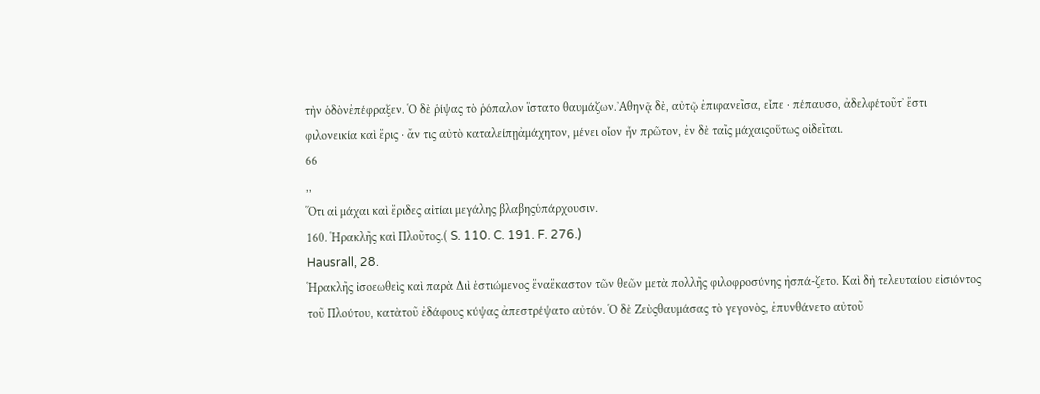τὴν ὁδὸνἐπέφραξεν. Ὁ δὲ ῥίψας τὸ ῥόπαλον ἵστατο θαυμάζων.᾿Αθηνᾷ δὲ, αὐτῷ ἐπιφανεῖσα, εἶπε · πέπαυσο, ἀδελφέτοῦτ᾽ ἔστι φιλονεικία καὶ ἔρις · ἄν τις αὐτὸ καταλείπῃἀμάχητον, μένει οἷον ἦν πρῶτον, ἐν δὲ ταῖς μάχαιςοὕτως οἰδεῖται.
66
,,
Ὅτι αἱ μάχαι καὶ ἔριδες αἰτίαι μεγάλης βλαβηςὑπάρχουσιν.
160. Ἡρακλῆς καὶ Πλοῦτος.( S. 110. C. 191. F. 276.)
Hausrall, 28.
Ἡρακλῆς ἰσοεωθεὶς καὶ παρὰ Διὶ ἑστιώμενος ἕναἕκαστον τῶν θεῶν μετὰ πολλῆς φιλοφροσύνης ἠσπά-ζετο. Καὶ δὴ τελευταίου εἰσιόντος τοῦ Πλούτου, κατὰτοῦ ἐδάφους κύψας ἀπεστρέψατο αὐτόν. Ὁ δὲ Ζεὺςθαυμάσας τὸ γεγονὸς, ἐπυνθάνετο αὐτοῦ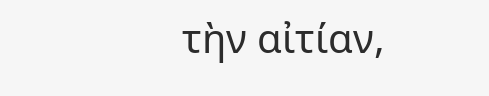τὴν αἰτίαν,